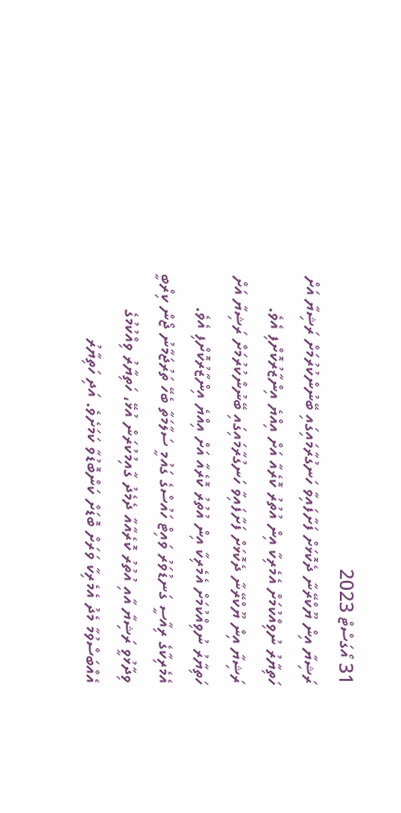31 އޯގަސްޓް 2023
ރަޝިޔާ އިން ޔޫކްރޭނާ ދެކޮޅަށް ފަށާފައިވާ ހަނގުރާމައިގައި ބޭނުންކުރުމަށް ރަޝިޔާ އަށް ހަތިޔާރު ނުވިއްކުމަށް އެމެރިކާ އިން އުތުރު ކޮރެއާ އަށް އިއްޔެ އިންޒާރުކޮށްފި އެވެ.
ރަޝިޔާ އިން ޔޫކްރޭނާ ދެކޮޅަށް ފަށާފައިވާ ހަނގުރާމައިގައި ބޭނުންކުރުމަށް ރަޝިޔާ އަށް ހަތިޔާރު ނުވިއްކުމަށް އެމެރިކާ އިން އުތުރު ކޮރެއާ އަށް އިއްޔެ އިންޒާރުކޮށްފި އެވެ.
އެމެރިކާގެ ރިއާސީ ގަނޑުވަރު ވައިޓް ހައުސްގެ ގައުމީ ސަލާމަތާ ބެހޭ ތަރުޖަމާނު ޖޯން ކިރްބީ ވިދާޅުވީ ރަޝިޔާ އާއި އުތުރު ކޮރެއާއާ ދެމެދު ގާއިމުކުރަން އުޅޭ، ހަތިޔާރު ވިއްކުމުގެ އެއްބަސްވުމާ މެދު އެމެރިކާ ވަރަށް ބޮޑަށް ކަންބޮޑުވާ ކަމަށެވެ. އަދި ހަތިޔާރު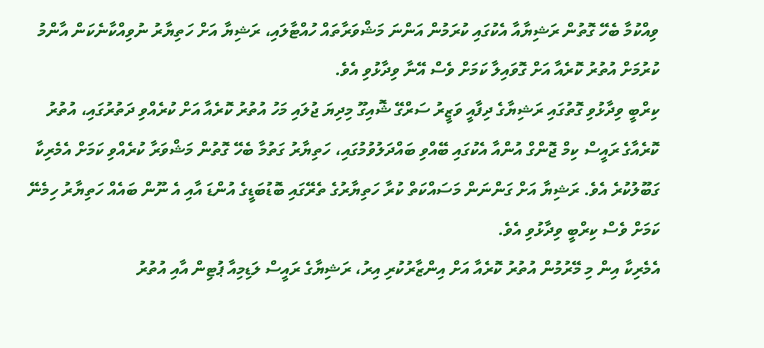ވިއްކުމާ ބެހޭ ގޮތުން ރަޝިޔާއާ އެކުގައި ކުރަމުން އަންނަ މަޝްވަރާތައް ހުއްޓާލައި، ރަޝިޔާ އަށް ހަތިޔާރު ނުވިއްކާނެކަން އާންމު ކުރުމަށް އުތުރު ކޮރެއާ އަށް ގޮވައިލާ ކަމަށް ވެސް އޭނާ ވިދާޅުވި އެވެ.
ކިރްބީ ވިދާޅުވި ގޮތުގައި ރަޝިޔާގެ ދިފާއީ ވަޒީރު ސަރްގޭ ޝޮއިގޫ މިދިޔަ ޖުލައި މަހު އުތުރު ކޮރެއާ އަށް ކުރެއްވި ދަތުރުގައި، އުތުރު ކޮރެއާގެ ރައީސް ކިމް ޖޮންގް އުންއާ އެކުގައި ބޭއްވި ބައްދަލުވުމުގައި، ހަތިޔާރު ގަތުމާ ބެހޭ ގޮތުން މަޝްވަރާ ކުރެއްވި ކަމަށް އެމެރިކާ ގަބޫލުކުރެ އެވެ. ރަޝިޔާ އަށް ގަންނަން މަސައްކަތް ކުރާ ހަތިޔާރުގެ ތެރޭގައި ބޮޑުބަޑީގެ އުންޑަ އާއި އެ ނޫން ބައެއް ހަތިޔާރު ހިމެނޭ ކަމަށް ވެސް ކިރްބީ ވިދާޅުވި އެވެ.
އެމެރިކާ އިން މި މޭރުމުން އުތުރު ކޮރެއާ އަށް އިންޒާރުކުރި އިރު، ރަޝިޔާގެ ރައީސް ލަޑިމިއާ ޕުޓިން އާއި އުތުރު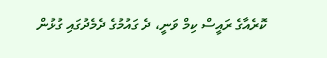ކޮރެއާގެ ރައީސް ކިމް ވަނީ، ދެ ގައުމުގެ ދެމެދުގައި ގުޅުން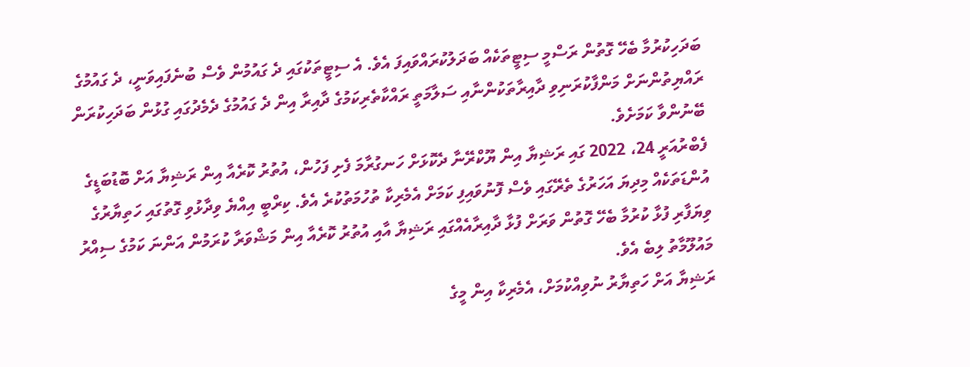ބަދަހިކުރުމާ ބެހޭ ގޮތުން ރަސްމީ ސިޓީތަކެއް ބަދަލުކުރައްވައިފަ އެވެ. އެ ސިޓީތަކުގައި ދެ ގައުމުން ވެސް ބުނެފައިވަނީ، ދެ ގައުމުގެ ރައްޔިތުންނަށް މަންފާކުރަނިވި ދާއިރާތަކުންނާއި ސަލާމަތީ ރައްކާތެރިކަމުގެ ދާއިރާ އިން ދެ ގައުމުގެ ދެމެދުގައި ގުޅުން ބަދަހިކުރަން ބޭނުންވާ ކަމަށެވެ.
ފެބްރުއަރީ 24، 2022 ގައި ރަޝިޔާ އިން ޔޫކްރޭނާ ދެކޮޅަށް ހަނގުރާމަ ފެށި ފަހުން، އުތުރު ކޮރެއާ އިން ރަޝިޔާ އަށް ބޮޑުބަޑީގެ އުންޑަތަކެއް މިދިޔަ އަހަރުގެ ތެރޭގައި ވެސް ފޮނުވައިފި ކަމަށް އެމެރިކާ ތުހުމަތުކުރެ އެވެ. ކިރްބީ އިއްޔެ ވިދާޅުވި ގޮތުގައި ހަތިޔާރުގެ ވިޔަފާރި ފުޅާ ކުރުމާ ބެހޭ ގޮތުން ވަރަށް ފުޅާ ދާއިރާއެއްގައި ރަޝިޔާ އާއި އުތުރު ކޮރެއާ އިން މަޝްވަރާ ކުރަމުން އަންނަ ކަމުގެ ސިއްރު މައުލޫމާތު ލިބެ އެވެ.
ރަޝިޔާ އަށް ހަތިޔާރު ނުވިއްކުމަށް، އެމެރިކާ އިން މީގެ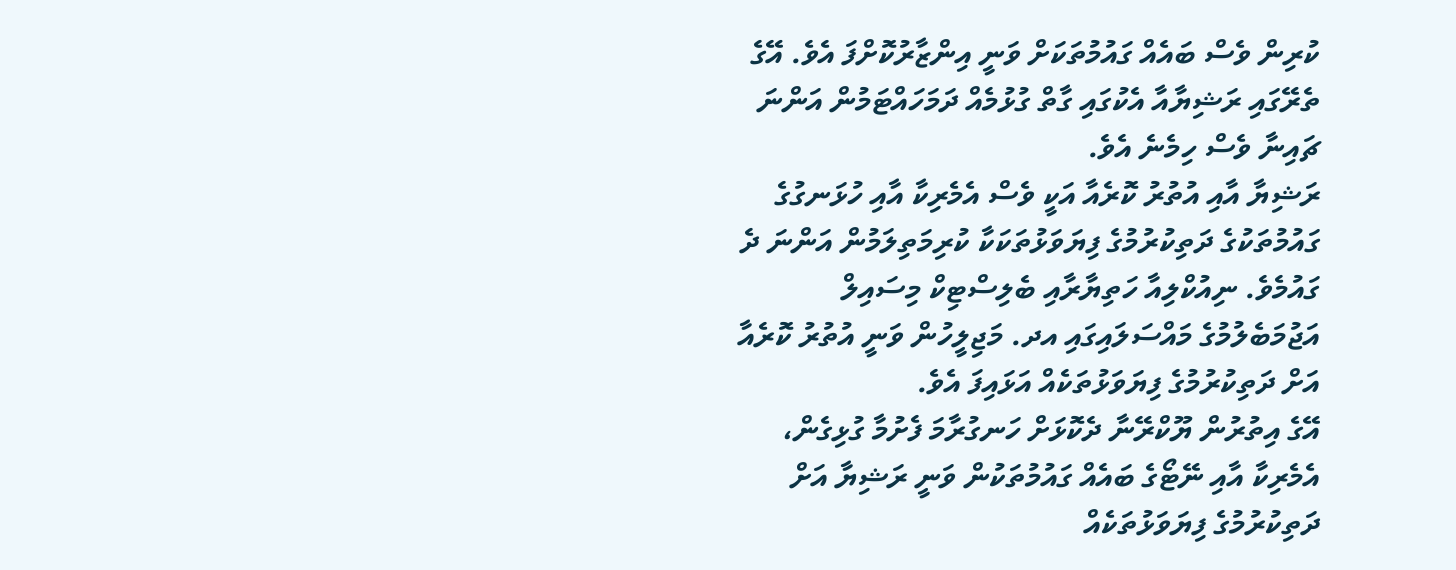ކުރިން ވެސް ބައެއް ގައުމުތަކަށް ވަނީ އިންޒާރުކޮށްފަ އެވެ. އޭގެ ތެރޭގައި ރަޝިޔާއާ އެކުގައި ގާތް ގުޅުމެއް ދަމަހައްޓަމުން އަންނަ ޗައިނާ ވެސް ހިމެނެ އެވެ.
ރަޝިޔާ އާއި އުތުރު ކޮރެއާ އަކީ ވެސް އެމެރިކާ އާއި ހުޅަނގުގެ ގައުމުތަކުގެ ދަތިކުރުމުގެ ފިޔަވަޅުތަކަކާ ކުރިމަތިލަމުން އަންނަ ދެ ގައުމެވެ. ނިއުކްލިއާ ހަތިޔާރާއި ބެލިސްޓިކް މިސައިލް އަޖުމަބެލުމުގެ މައްސަލައިގައި އދ. މަޖިލީހުން ވަނީ އުތުރު ކޮރެއާ އަށް ދަތިކުރުމުގެ ފިޔަވަޅުތަކެއް އަޅައިފަ އެވެ.
އޭގެ އިތުރުން ޔޫކްރޭނާ ދެކޮޅަށް ހަނގުރާމަ ފެށުމާ ގުޅިގެން، އެމެރިކާ އާއި ނޭޓޯގެ ބައެއް ގައުމުތަކުން ވަނީ ރަޝިޔާ އަށް ދަތިކުރުމުގެ ފިޔަވަޅުތަކެއް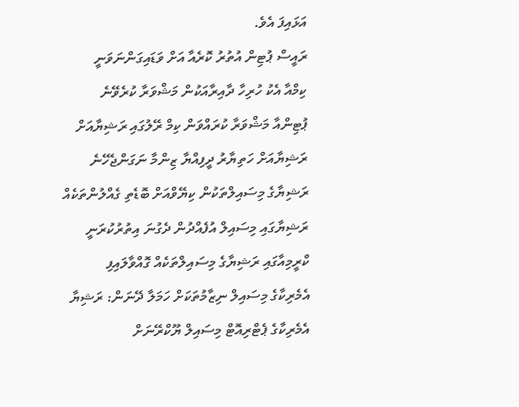އަޅައިފަ އެވެ.
ރައީސް ޕުޓިން އުތުރު ކޮރެއާ އަށް ވަޑައިގަންނަވަނީ
ކިމްއާ އެކު ހުރިހާ ދާއިރާއަކުން މަޝްވަރާ ކުރެވޭނެ
ޕުޓިންއާ މަޝްވަރާ ކުރައްވަން ކިމް ރޭލުގައި ރަޝިޔާއަށް
ރަޝިޔާއަށް ހަތިޔާރު ދީފިއްޔާ ޒިންމާ ނަގަންޖެހޭނެ
ރަޝިޔާގެ މިސައިލްތަކުން ކިޔޭވްއަށް ބޮޑެތި ގެއްލުންތަކެއް
ރަޝިޔާގައި މިސައިލް އުފެއްދުން ދެގުނަ އިތުރުކުރަނީ
ކްރީމިއާގައި ރަޝިޔާގެ މިސައިލްތަކެއް ގޮއްވާލައިފި
އެމެރިކާގެ މިސައިލް ނިޒާމުތަކަށް ހަމަލާ ދޭނަން: ރަޝިޔާ
އެމެރިކާގެ ޕެޓްރިއޮޓް މިސައިލް ޔޫކްރޭނަށް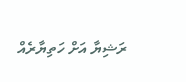ރަޝިޔާ އަށް ހަތިޔާރެއް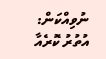ނުވިއްކަން: އުތުރު ކޮރެއާ